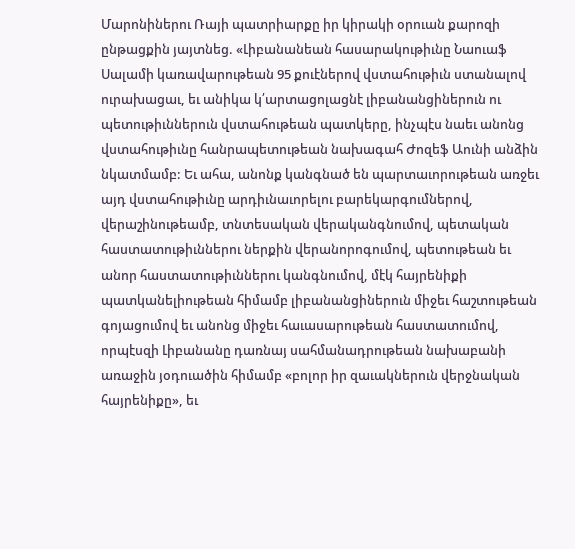Մարոնիներու Ռայի պատրիարքը իր կիրակի օրուան քարոզի ընթացքին յայտնեց. «Լիբանանեան հասարակութիւնը Նաուաֆ Սալամի կառավարութեան 95 քուէներով վստահութիւն ստանալով ուրախացաւ, եւ անիկա կ՛արտացոլացնէ լիբանանցիներուն ու պետութիւններուն վստահութեան պատկերը, ինչպէս նաեւ անոնց վստահութիւնը հանրապետութեան նախագահ Ժոզեֆ Աունի անձին նկատմամբ: Եւ ահա, անոնք կանգնած են պարտաւորութեան առջեւ այդ վստահութիւնը արդիւնաւորելու բարեկարգումներով, վերաշինութեամբ, տնտեսական վերականգնումով, պետական հաստատութիւններու ներքին վերանորոգումով, պետութեան եւ անոր հաստատութիւններու կանգնումով, մէկ հայրենիքի պատկանելիութեան հիմամբ լիբանանցիներուն միջեւ հաշտութեան գոյացումով եւ անոնց միջեւ հաւասարութեան հաստատումով, որպէսզի Լիբանանը դառնայ սահմանադրութեան նախաբանի առաջին յօդուածին հիմամբ «բոլոր իր զաւակներուն վերջնական հայրենիքը», եւ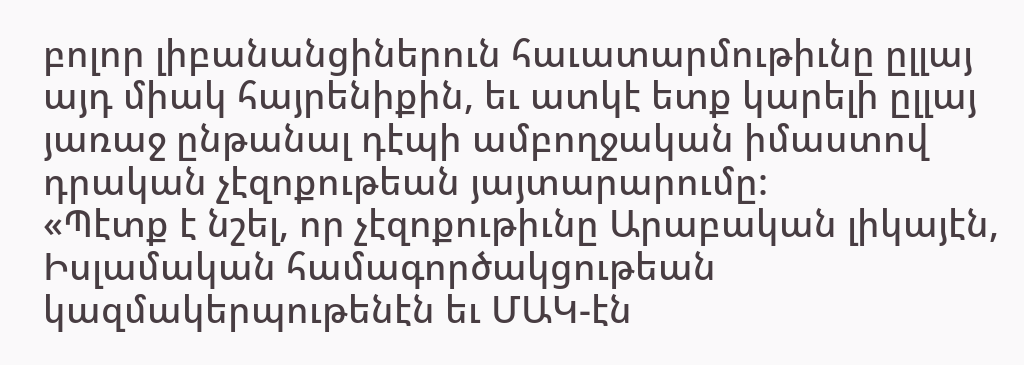բոլոր լիբանանցիներուն հաւատարմութիւնը ըլլայ այդ միակ հայրենիքին, եւ ատկէ ետք կարելի ըլլայ յառաջ ընթանալ դէպի ամբողջական իմաստով դրական չէզոքութեան յայտարարումը:
«Պէտք է նշել, որ չէզոքութիւնը Արաբական լիկայէն, Իսլամական համագործակցութեան կազմակերպութենէն եւ ՄԱԿ-էն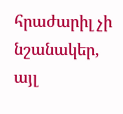հրաժարիլ չի նշանակեր, այլ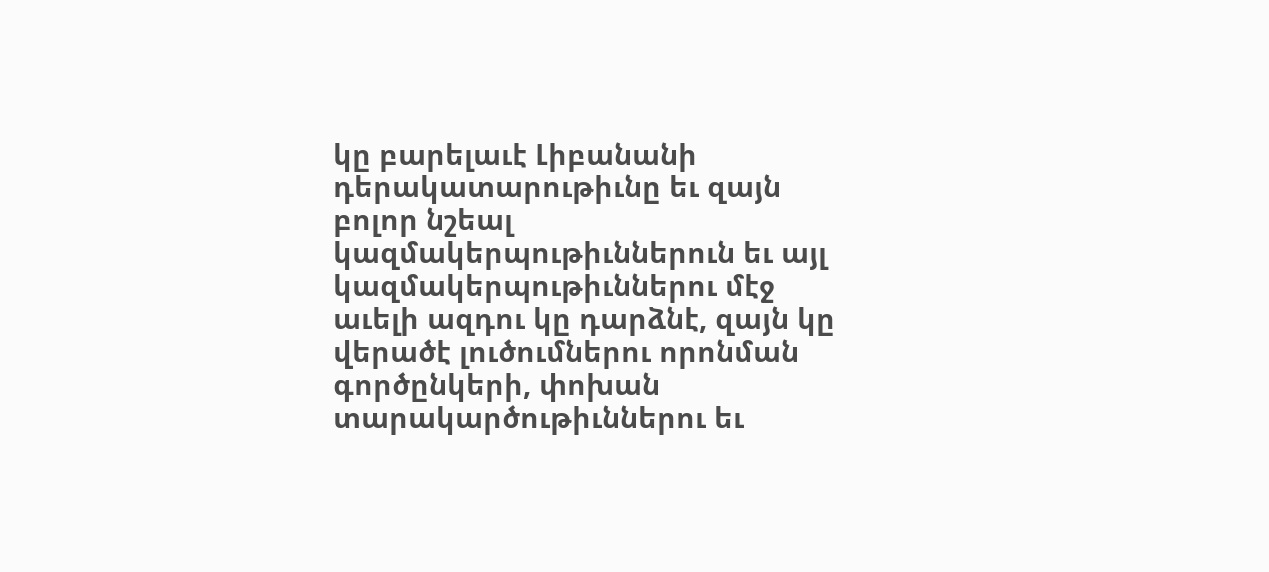կը բարելաւէ Լիբանանի դերակատարութիւնը եւ զայն բոլոր նշեալ կազմակերպութիւններուն եւ այլ կազմակերպութիւններու մէջ աւելի ազդու կը դարձնէ, զայն կը վերածէ լուծումներու որոնման գործընկերի, փոխան տարակարծութիւններու եւ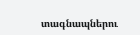տագնապներու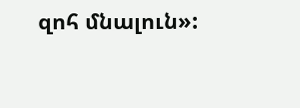զոհ մնալուն»: